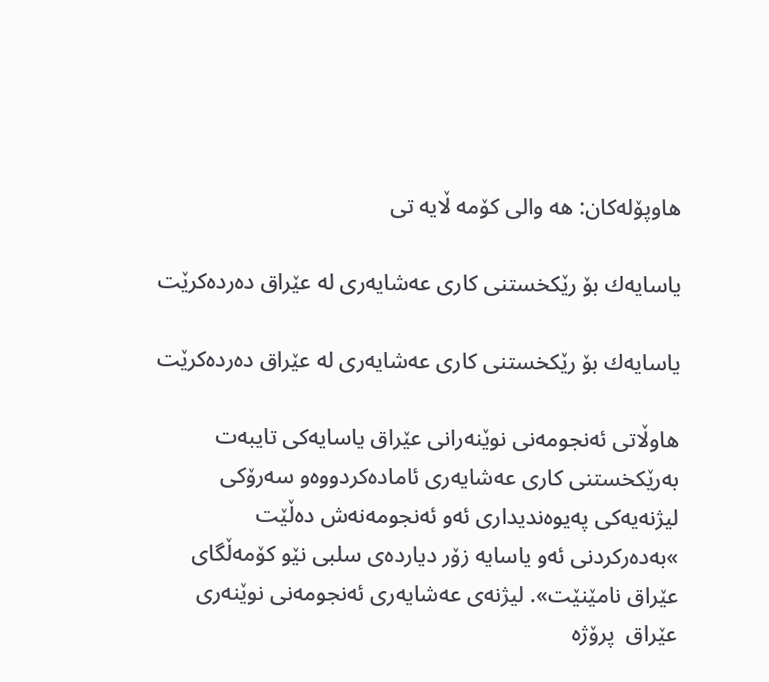هاوپۆلەکان: هه والی کۆمه ڵایه تی

یاسایه‌ك بۆ رێكخستنی‌ كاری‌ عه‌شایه‌ری‌ له‌ عێراق ده‌رده‌كرێت

یاسایه‌ك بۆ رێكخستنی‌ كاری‌ عه‌شایه‌ری‌ له‌ عێراق ده‌رده‌كرێت

هاوڵاتی ئه‌نجومه‌نی‌ نوێنه‌رانی‌ عێراق یاسایه‌كی‌ تایبه‌ت به‌رێكخستنی‌ كاری‌ عه‌شایه‌ری‌ ئاماده‌كردووه‌و سه‌رۆكی‌ لیژنه‌یه‌كی‌ په‌یوه‌ندیداری‌ ئه‌و ئه‌نجومه‌نه‌ش ده‌ڵێت »به‌ده‌ركردنی‌ ئه‌و یاسایه‌ زۆر دیارده‌ی‌ سلبی‌ نێو كۆمه‌ڵگای‌ عێراق نامێنێت». لیژنه‌ی‌ عه‌شایه‌ری‌ ئه‌نجومه‌نی‌ نوێنه‌ری‌ عێراق  پرۆژه‌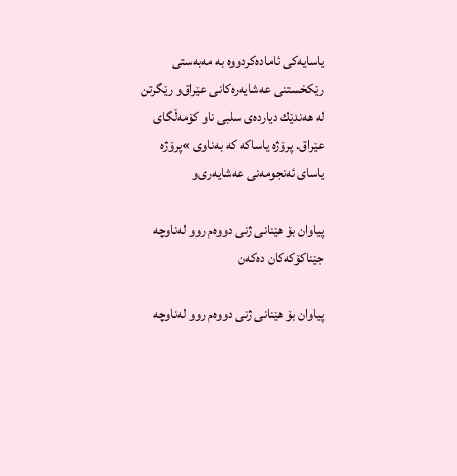یاسایه‌كی‌ ئاماده‌كردووه‌ به‌ مه‌به‌ستی‌ رێكخستنی‌ عه‌شایه‌ره‌كانی‌ عێراق‌و رێگرتن له‌ هه‌ندێك دیارده‌ی‌ سلبی‌ ناو كۆمه‌ڵگای‌  عێراق. پرۆژه‌ یاساكه‌ كه‌ به‌ناوی‌ »پرۆژه‌ یاسای‌ ئه‌نجومه‌نی‌ عه‌شایه‌ری‌و

پیاوان بۆ هێنانی‌ ژنی‌ دووه‌م روو له‌ناوچه‌ جێناكۆكه‌كان ده‌كه‌ن

پیاوان بۆ هێنانی‌ ژنی‌ دووه‌م روو له‌ناوچه‌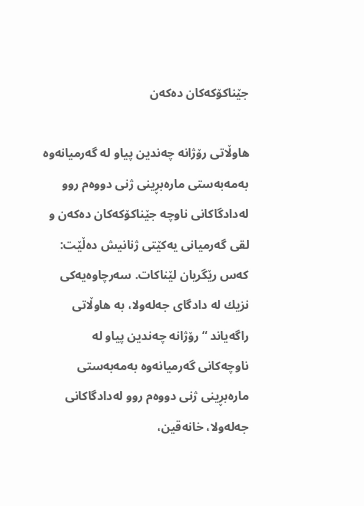جێناكۆكه‌كان ده‌كه‌ن

هاوڵاتی رۆژانه‌ چه‌ندین پیاو له‌ گه‌رمیانه‌وه‌ به‌مه‌به‌ستی‌ ماره‌بڕینی‌ ژنی‌ دووه‌م روو له‌دادگاكانی‌ ناوچه‌ جێناكۆكه‌كان ده‌كه‌ن و لقی گه‌رمیانی یه‌كێتی ژنانیش ده‌ڵێت: كه‌س رێگریان لێناكات. سه‌رچاوه‌یه‌كی‌ نزیك له‌ دادگای‌ جه‌له‌ولا، به‌ هاوڵاتی‌  راگه‌یاند “رۆژانه‌ چه‌ندین پیاو له‌ ناوچه‌كانی‌ گه‌رمیانه‌وه‌ به‌مه‌به‌ستی‌ ماره‌بڕینی‌ ژنی‌ دووه‌م روو له‌دادگاكانی‌ جه‌له‌ولا، خانه‌قین،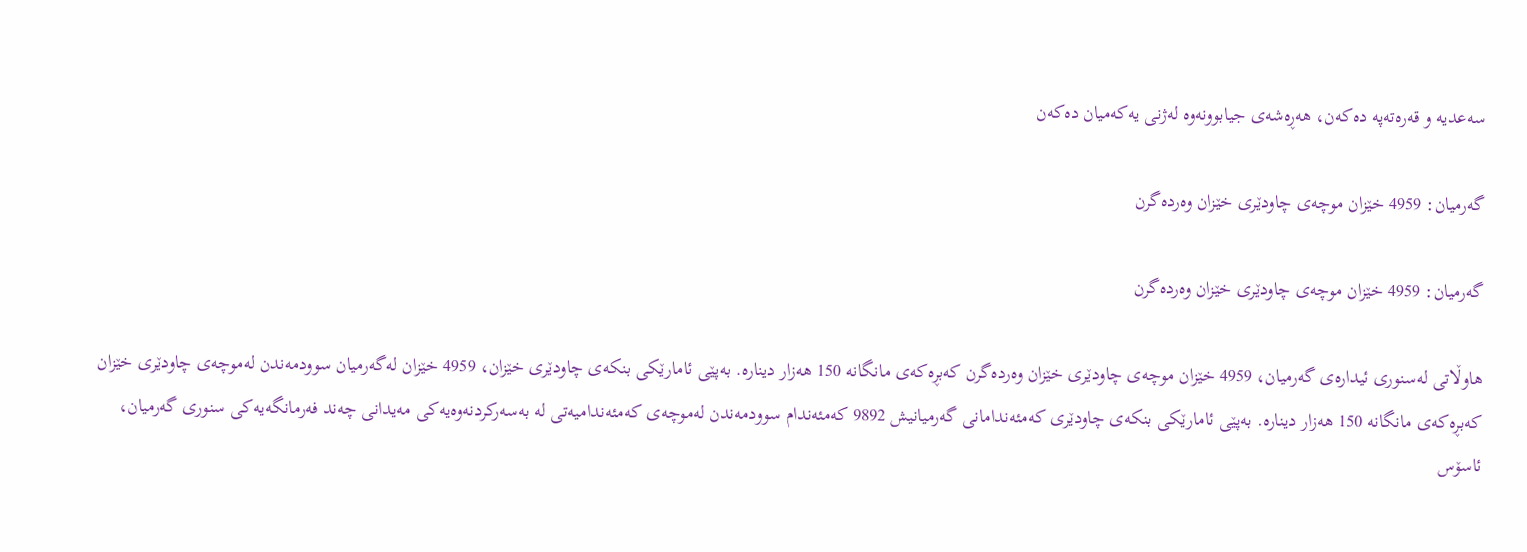سه‌عدیه‌ و قه‌ره‌ته‌په‌ ده‌كه‌ن، هه‌ڕه‌شه‌ی‌ جیابوونه‌وه‌ له‌ژنی‌ یه‌كه‌میان ده‌كه‌ن

گه‌رمیان: 4959 خێزان موچه‌ی‌ چاودێری‌ خێزان وه‌رده‌گرن

گه‌رمیان: 4959 خێزان موچه‌ی‌ چاودێری‌ خێزان وه‌رده‌گرن

هاوڵاتی‌ له‌سنوری‌ ئیداره‌ی‌ گه‌رمیان، 4959 خێزان موچه‌ی‌ چاودێری‌ خێزان وه‌رده‌گرن كه‌بڕه‌كه‌ی‌ مانگانه‌ 150 هه‌زار دیناره‌. به‌پێی‌ ئامارێكی‌ بنكه‌ی‌ چاودێری‌ خێزان، 4959 خێزان له‌گه‌رمیان سوودمه‌ندن له‌موچه‌ی‌ چاودێری‌ خێزان كه‌بڕه‌كه‌ی‌ مانگانه‌ 150 هه‌زار دیناره‌. به‌پێی‌ ئامارێكی‌ بنكه‌ی‌ چاودێری‌ كه‌مئه‌ندامانی‌ گه‌رمیانیش 9892 كه‌مئه‌ندام سوودمه‌ندن له‌موچه‌ی‌ كه‌مئه‌ندامیه‌تی‌ له‌ به‌سه‌ركردنه‌وه‌یه‌كی‌ مه‌یدانی‌ چه‌ند فه‌رمانگه‌یه‌كی‌ سنوری‌ گه‌رمیان، ئاسۆس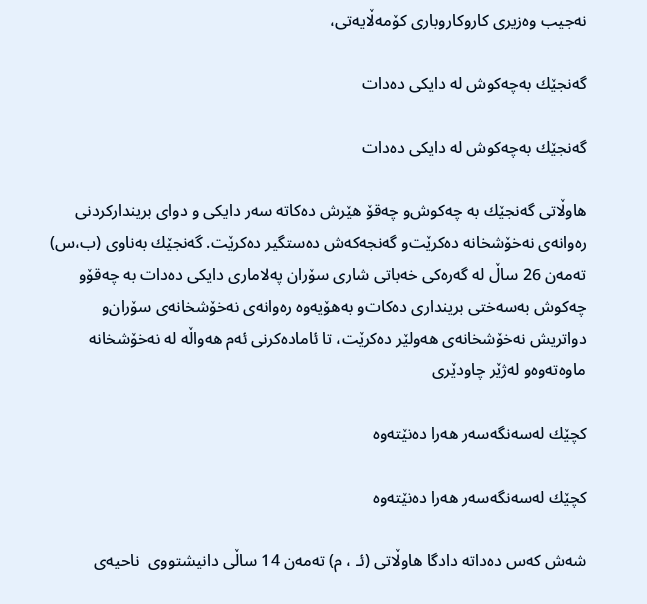نه‌جیب وه‌زیری‌ كاروكاروباری‌ كۆمه‌ڵایه‌تی‌،

گه‌نجێك به‌چه‌كوش له‌ دایكی‌ ده‌دات

گه‌نجێك به‌چه‌كوش له‌ دایكی‌ ده‌دات

هاوڵاتی گه‌نجێك به‌ چه‌كوش‌و چه‌قۆ هێرش ده‌كاته‌ سه‌ر دایكی‌ و دوای‌ برینداركردنی‌ ره‌وانه‌ی‌ نه‌خۆشخانه‌ ده‌كرێت‌و گه‌نجه‌كه‌ش ده‌ستگیر ده‌كرێت. گه‌نجێك به‌ناوی‌ (ب،س) ته‌مه‌ن 26 ساڵ‌ له‌ گه‌ره‌كی‌ خه‌باتی‌ شاری‌ سۆران په‌لاماری‌ دایكی‌ ده‌دات به‌ چه‌قۆو چه‌كوش به‌سه‌ختی‌ برینداری‌ ده‌كات‌و به‌هۆیه‌وه‌ ره‌وانه‌ی‌ نه‌خۆشخانه‌ی‌ سۆران‌و دواتریش نه‌خۆشخانه‌ی‌ هه‌ولێر ده‌كرێت، تا ئاماده‌كرنی‌ ئه‌م هه‌واڵه‌ له‌ نه‌خۆشخانه‌ ماوه‌ته‌وه‌و له‌ژێر چاودێری‌

كچێك له‌سه‌نگه‌سه‌ر هه‌را ده‌نێته‌وه‌

كچێك له‌سه‌نگه‌سه‌ر هه‌را ده‌نێته‌وه‌

شه‌ش كه‌س ده‌داته‌ دادگا هاوڵاتی‌ (ئـ ، م) ته‌مه‌ن 14 ساڵی‌ دانیشتووی‌  ناحیه‌ی‌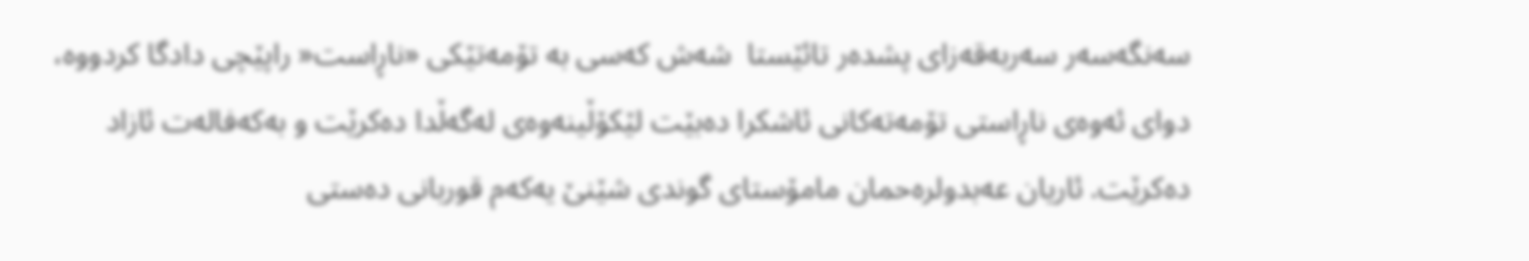سه‌نگه‌سه‌ر سه‌ربه‌قه‌زای‌ پشده‌ر تائێستا  شه‌ش كه‌سی‌ به‌ تۆمه‌تێكی‌ «ناڕاست« راپێچی‌ دادگا كردووه‌،  دوای‌ ئه‌وه‌ی‌ ناڕاستی‌ تۆمه‌ته‌كانی‌ ئاشكرا ده‌بێت لێكۆڵینه‌وه‌ی‌ له‌گه‌ڵدا ده‌كرێت و به‌كه‌فاله‌ت ئازاد ده‌كرێت. ئاریان عه‌بدولره‌حمان مامۆستای‌ گوندی‌ شێنێ یه‌كه‌م قوربانی‌ ده‌ستی‌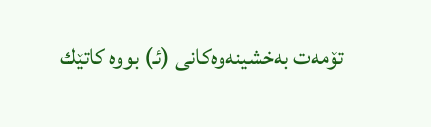تۆمه‌ت به‌خشینه‌وه‌كانی‌ (ئـ) بووه‌ كاتێك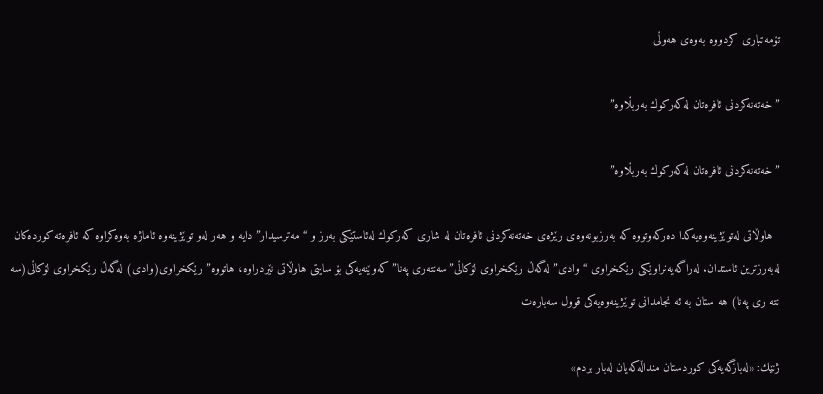تۆمه‌تباری‌ كردووه‌ به‌وه‌ی‌ هه‌وڵی‌

” خه‌ته‌نه‌كردنی‌ ئافره‌تان له‌كه‌ركوك به‌ربڵاوه‌”

” خه‌ته‌نه‌كردنی‌ ئافره‌تان له‌كه‌ركوك به‌ربڵاوه‌”

  هاوڵاتی‌ له‌توێژینه‌وه‌یه‌كدا ده‌ركه‌وتووه‌ كه‌ به‌رزبونه‌وه‌ی‌ رێژه‌ی‌ خه‌ته‌نه‌كردنی‌ ئافره‌تان له‌ شاری‌ كه‌ركوك له‌ئاستێكی‌ به‌رز و “مه‌ترسیدار”دایه‌ و هه‌ر له‌و توێژینه‌وه‌ ئاماژه‌ به‌وه‌كراوه‌ كه‌ ئافره‌ته‌ كورده‌كان له‌به‌رزترین ئاستدان. له‌راگه‌یه‌نراوێكی‌ رێكخراوی‌ “وادی‌” له‌گه‌ڵ‌ رێكخراوی‌ لۆكاڵی‌”سه‌نته‌ری‌ په‌نا” كه‌وێنه‌یه‌كی‌ بۆ سایتی‌ هاوڵاتی‌ نێردراوه‌، هاتووه‌” رێکخراوی(وادی) له‌گه‌ڵ رێکخراوی لۆکاڵی(سه نته ری‌ په‌نا) هه ستان به ئه نجامدانی‌ توێژینه‌وه‌یه‌کی قوول سه‌باره‌ت

ژنێك: «له‌بازگه‌یه‌كی كوردستان منداڵه‌كه‌یان له‌بار بردم»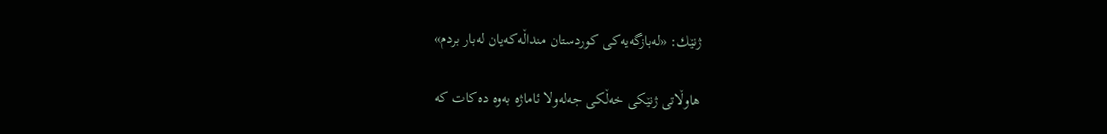ژنێك: «له‌بازگه‌یه‌كی كوردستان منداڵه‌كه‌یان له‌بار بردم»

هاوڵاتی ژنێكی خه‌ڵكی جه‌له‌ولا ئاماژه‌ به‌وه‌ ده‌كات كه‌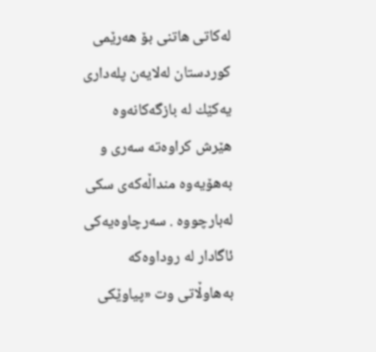له‌كاتی هاتنی بۆ هه‌رێمی كوردستان له‌لایه‌ن پله‌داری یه‌كێك له‌ بازگه‌كانه‌وه‌ هێرش كراوه‌ته‌ سه‌ری و به‌هۆیه‌وه‌ منداڵه‌كه‌ی سكی له‌بارچووه‌ . سه‌رچاوه‌یه‌كی ئاگادار له‌ روداوه‌كه‌ به‌هاوڵاتی وت «پیاوێكی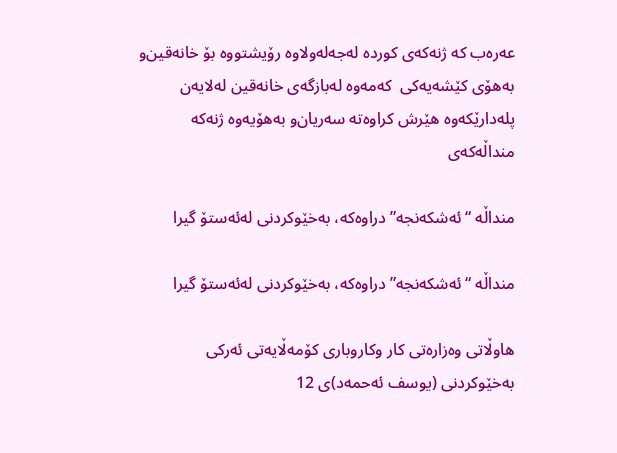عه‌ره‌ب كه‌ ژنه‌كه‌ی كورده‌ له‌جه‌له‌ولاوه‌ رۆیشتووه‌ بۆ خانه‌قین‌و به‌هۆی كێشه‌یه‌كی  كه‌مه‌وه‌ له‌بازگه‌ی خانه‌قین له‌لایه‌ن پله‌دارێكه‌وه‌ هێرش كراوه‌ته‌ سه‌ریان‌و به‌هۆیه‌وه‌ ژنه‌كه‌ منداڵه‌كه‌ی

منداڵه‌ “ئه‌شكه‌نجه‌”دراوه‌كه‌، به‌خێوكردنی‌ له‌ئه‌ستۆ گیرا

منداڵه‌ “ئه‌شكه‌نجه‌”دراوه‌كه‌، به‌خێوكردنی‌ له‌ئه‌ستۆ گیرا

هاوڵاتی‌ وه‌زاره‌تی‌ كار وكاروباری‌ كۆمه‌ڵایه‌تی‌ ئه‌ركی‌ به‌خێوكردنی‌ (یوسف ئه‌حمه‌د)ی‌ 12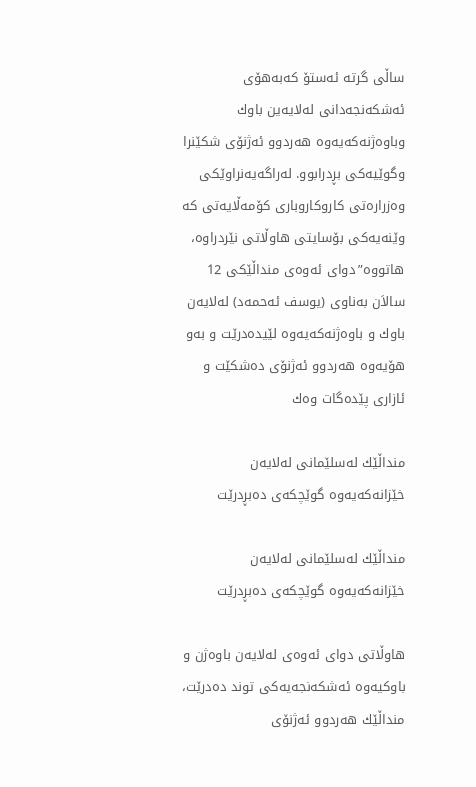ساڵی‌ گرته‌ ئه‌ستۆ كه‌به‌هۆی‌ ئه‌شكه‌نجه‌دانی‌ له‌لایه‌ین باوك وباوه‌ژنه‌كه‌یه‌وه‌ هه‌ردوو ئه‌ژنۆی‌ شكێنرا وگوێیه‌كی‌ بڕدرابوو. له‌راگه‌یه‌نراوێكی‌ وه‌زراره‌تی‌ كاروكاروباری‌ كۆمه‌ڵایه‌تی‌ كه‌ وێنه‌یه‌كی‌ بۆسایتی‌ هاوڵاتی‌ نێردراوه‌، هاتووه‌”دوای‌ ئه‌وه‌ی‌ منداڵێكی‌ 12 سالاَن به‌ناوی‌ (یوسف ئه‌حمه‌د) له‌لایه‌ن باوك و باوه‌ژنه‌كه‌یه‌وه‌ لێیده‌درێت و به‌و هۆیه‌وه‌ هه‌ردوو ئه‌ژنۆی‌ ده‌شكێت و ئازاری‌ پێده‌گات وه‌ك

منداڵێك لەسلێمانی لەلایەن خێزانەكەیەوە گوێچكەی دەبڕدرێت

منداڵێك لەسلێمانی لەلایەن خێزانەكەیەوە گوێچكەی دەبڕدرێت

هاوڵاتی‌ دوای‌ ئه‌وه‌ی‌ له‌لایه‌ن باوه‌ژن و باوكیه‌وه‌ ئه‌شكه‌نجه‌یه‌كی‌ توند ده‌درێت، منداڵێك هه‌ردوو ئه‌ژنۆی‌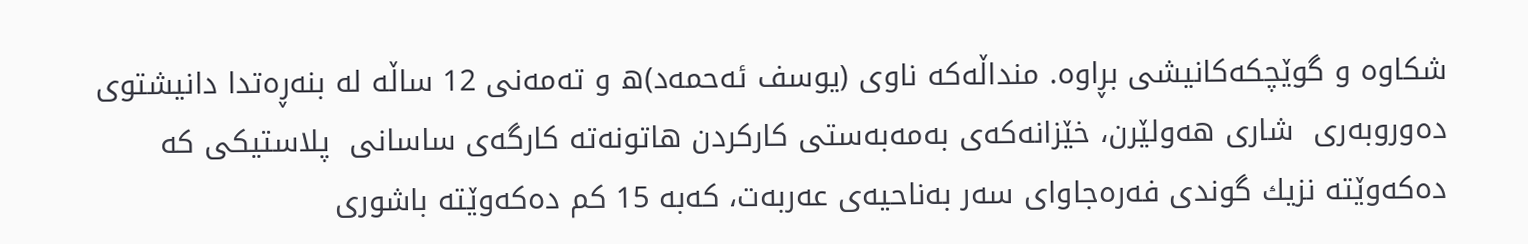شكاوه‌ و گوێچكەكانیشی بڕاوه‌. منداڵه‌كه‌ ناوی‌ (یوسف ئه‌حمه‌د)ه‌ و ته‌مه‌نی‌ 12 ساڵه‌ له‌ بنه‌ڕه‌تدا دانیشتوی‌ ده‌وروبه‌ری‌  شاری‌ هه‌ولێرن، خێزانەكەی به‌مه‌به‌ستی‌ كاركردن هاتونه‌ته‌ كارگه‌ی‌ ساسانی‌  پلاستیكی‌ كه‌ ده‌كه‌وێته‌ نزیك گوندی‌ فه‌ره‌جاوای‌ سه‌ر به‌ناحیه‌ی‌ عه‌ربه‌ت، كه‌به‌ 15 كم ده‌كه‌وێته‌ باشوری‌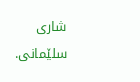شاری‌ سلێمانی‌.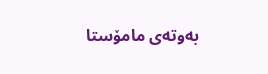به‌وته‌ی‌ مامۆستا